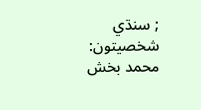; سنڌي شخصيتون: محمد بخش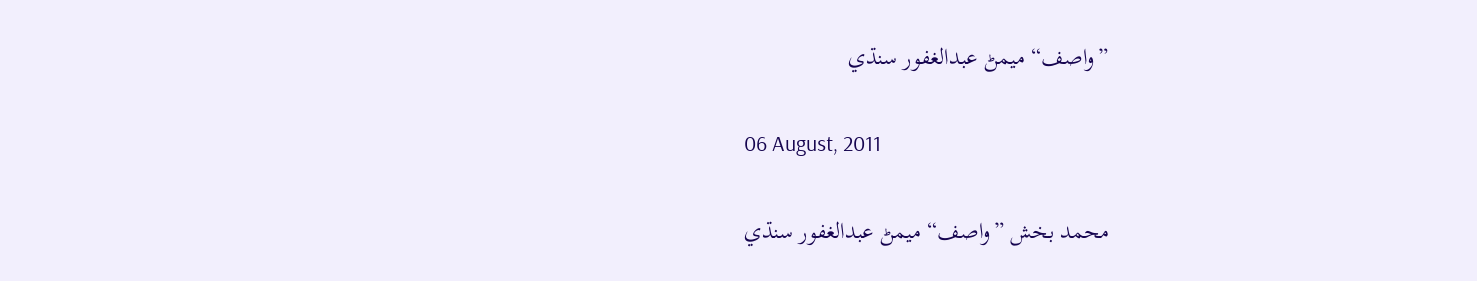”واصف“ ميمڻ عبدالغفور سنڌي

06 August, 2011

محمد بخش ”واصف“ ميمڻ عبدالغفور سنڌي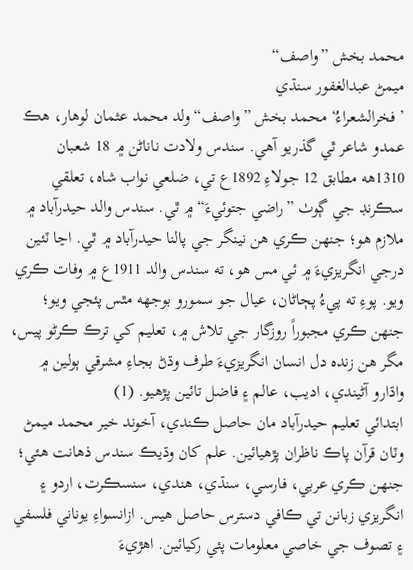محمد بخش ”واصف“
ميمڻ عبدالغفور سنڌي
’فخرالشعراءُ‘ محمد بخش ”واصف“ ولد محمد عثمان لوهار، هڪ عمدو شاعر ٿي گذريو آهي. سندس ولادت ناناڻن ۾ 18 شعبان 1310هه مطابق 12 جولاءِ 1892ع تي، ضلعي نواب شاه، تعلقي سڪرنڊ جي ڳوٺ ”راضي جتوئيءَ“ ۾ ٿي. سندس والد حيدرآباد ۾ ملازم هو؛ جنهن ڪري هن نينگر جي پالنا حيدرآباد ۾ ٿي. اڃا ٽئين درجي انگريزيءَ ۾ ئي مس هو، ته سندس والد 1911ع ۾ وفات ڪري ويو. پوءِ ته پيءُ پڄاڻان، عيال جو سمورو بوجهه مٿس پئجي ويو؛ جنهن ڪري مجبوراً روزگار جي تلاش ۾، تعليم کي ترڪ ڪرڻو پيس، مگر هن زنده دل انسان انگريزيءَ طرف وڌڻ بجاءِ مشرقي ٻولين ۾ واڌارو آڻيندي، اديب، عالم ۽ فاضل تائين پڙهيو. (1)
ابتدائي تعليم حيدرآباد مان حاصل ڪندي، آخوند خير محمد ميمڻ وٽان قرآن پاڪ ناظران پڙهيائين. علم کان وڌيڪ سندس ذهانت هئي؛ جنهن ڪري عربي، فارسي، سنڌي، هندي، سنسڪرت، اردو ۽ انگريزي زبانن تي ڪافي دسترس حاصل هيس. ازانسواءِ يوناني فلسفي ۽ تصوف جي خاصي معلومات پئي رکيائين. اهڙيءَ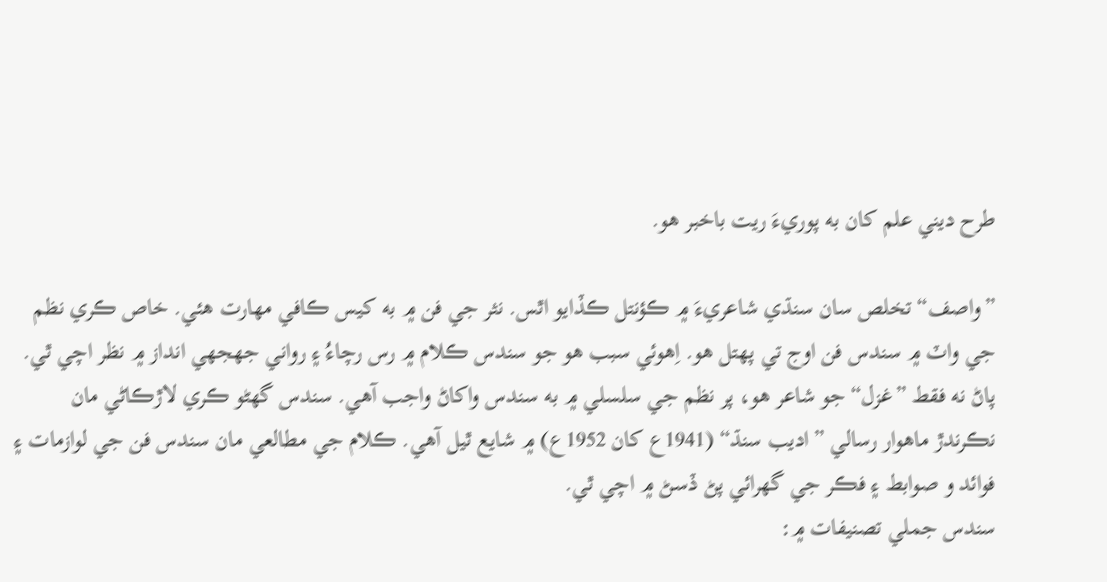طرح ديني علم کان به پوريءَ ريت باخبر هو.

”واصف“ تخلص سان سنڌي شاعريءَ ۾ ڪؤنتل ڪڏايو اٿس. نثر جي فن ۾ به کيس ڪافي مهارت هئي. خاص ڪري نظم جي واٽ ۾ سندس فن اوج تي پهتل هو. اِهوئي سبب هو جو سندس ڪلام ۾ رس رچاءُ ۽ رواني جهجهي انداز ۾ نظر اچي ٿي. پاڻ نه فقط ”غزل“ جو شاعر هو، پر نظم جي سلسلي ۾ به سندس واکاڻ واجب آهي. سندس گهڻو ڪري لاڙڪاڻي مان نڪرندڙ ماهوار رسالي ”اديب سنڌ“ (1941ع کان 1952ع) ۾ شايع ٿيل آهي. ڪلام جي مطالعي مان سندس فن جي لوازمات ۽ فوائد و صوابط ۽ فڪر جي گهرائي پڻ ڏسڻ ۾ اچي ٿي.
سندس جملي تصنيفات ۾: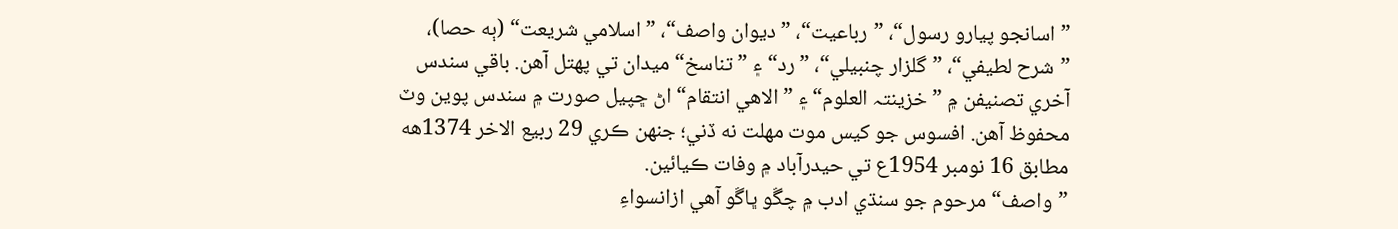”اسانجو پيارو رسول“، ”رباعيت“، ”ديوان واصف“، ”اسلامي شريعت“ (ٻه حصا)، ”شرح لطيفي“، ”گلزار چنبيلي“، ”رد“ ۽ ”تناسخ“ ميدان تي پهتل آهن. باقي سندس آخري تصنيفن ۾ ”خزينتہ العلوم“ ۽ ”الاهي انتقام“ اڻ ڇپيل صورت ۾ سندس پوين وٽ محفوظ آهن. افسوس جو کيس موت مهلت نه ڏني؛ جنهن ڪري 29 ربيع الاخر 1374هه مطابق 16 نومبر 1954ع تي حيدرآباد ۾ وفات ڪيائين.
”واصف“ مرحوم جو سنڌي ادب ۾ چڱو ڀاڱو آهي ازانسواءِ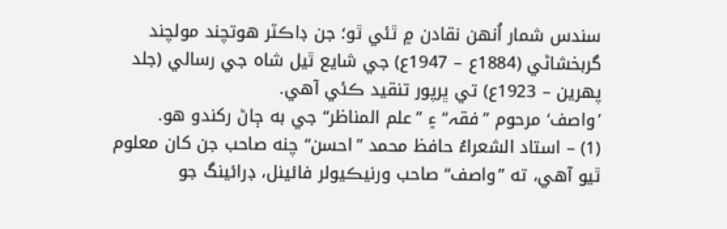سندس شمار اُنهن نقادن ۾ ٿئي ٿو؛ جن ڊاڪٽر هوتچند مولچند گربخشاڻي (1884ع – 1947ع) جي شايع ٿيل شاه جي رسالي (جلد پهرين – 1923ع) تي ڀرپور تنقيد ڪئي آهي.
’واصف‘ مرحوم ”فقہ“ ۽ ”علم المناظر“ جي به ڄاڻ رکندو هو.
(1) – استاد الشعراءُ حافظ محمد ”احسن“ چنه صاحب جن کان معلوم ٿيو آهي، ته ”واصف“ صاحب ورنيڪيولر فائينل، ڊرائينگ جو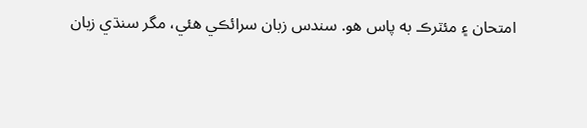امتحان ۽ مئٽرڪ به پاس هو. سندس زبان سرائڪي هئي، مگر سنڌي زبان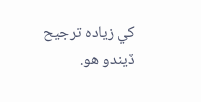کي زياده ترجيح ڏيندو هو.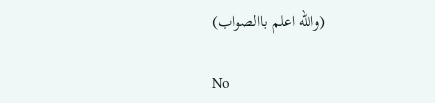(والله اعلم باالصواب)

No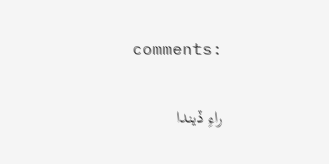comments:

راءِ ڏيندا